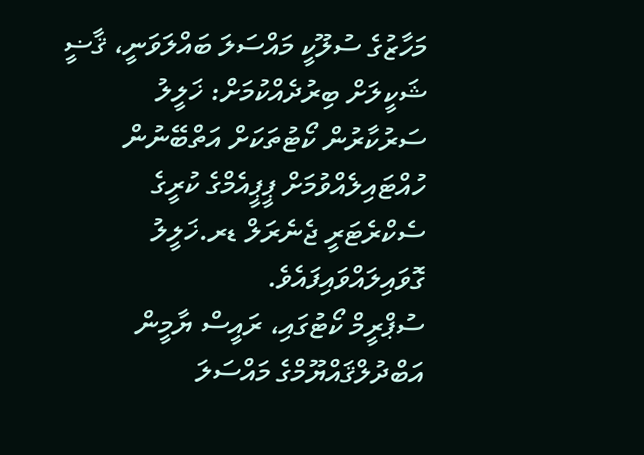މަހާޒުގެ ސުލޫކީ މައްސަލަ ބައްލަވަނީ، ޤާޟީ ޝަކީލަށް ބިރުދެއްކުމަށް: ޚަލީލު
ސަރުކާރުން ކޯޓުތަކަށް އަތްބޭނުން ހުއްޓައިލެއްވުމަށް ޕީޕީއެމްގެ ކުރީގެ ސެކްރެޓަރީ ޖެނެރަލް ޑރ.ޚަލީލު ގޮވައިލައްވައިފައެވެ.
ސުޕްރީމް ކޯޓުގައި، ރައީސް ޔާމީން އަބްދުލްޤައްޔޫމްގެ މައްސަލަ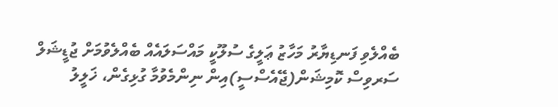ބެއްލެވި ފަނޑިޔާރު މަހާޒު ޢަލީގެ ސުލޫކީ މައްސަލައެއް ބެއްލެވުމަށް ޖުޑީޝަލް ސަރވިސް ކޮމިޝަން(ޖޭއެސްސީ)އިން ނިންމެވުމާ ގުޅިގެން، ޚަލީލު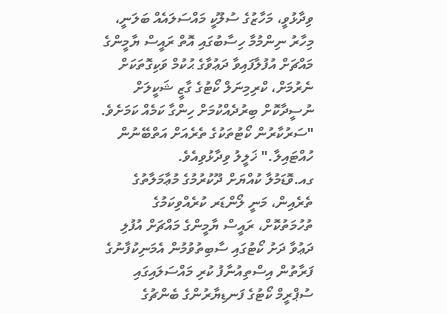ވިދާޅުވީ، މަހާޒުގެ ސުލޫކީ މައްސަލައެއް ބަލަނީ، މިހާރު ނިންމުމާ ހިސާބުގައި އޮތް ރައީސް ޔާމީންގެ މައްޗަށް އުފުލާފައިވާ ދަޢުވާގެ ޙުކުމް ވަކިގޮތަކަށް ނެރުމަށް، ކްރިމިނަލް ކޯޓުގެ ގާޒީ ޝަކީލަށް ނުސީދާކޮށް ބިރުދެއްކުމަށް ހިންގާ ކަމެއް ކަމަށެވެ.
"ސަރުކާރުން ކޯޓުތަކުގެ ތެރެއަށް އަތްބޭނުން ހުއްޓައިލާ." ޚަލީލު ވިދާޅުވިއެވެ.
ގއ.ވޮޑަމުލާ ކުއްޔަށް ދޫކުރުމުގެ މުޢާމަލާތުގެ ތެރެއިން، މަނީ ލޯންޑަރ ކުރެއްވިކަމުގެ ތުހުމަތުކޮށް، ރައީސް ޔާމީންގެ މައްޗަށް އުފުލި ދަޢުވާ ދަށު ކޯޓުގައި ސާބިތުވުމުން އެމަނިކުފާނުގެ ފަރާތުން އިސްތިއުނާފު ކުރި މައްސަލައިގައި ސުޕްރީމް ކޯޓުގެ ފަނޑިޔާރުންގެ ބެންޗުގެ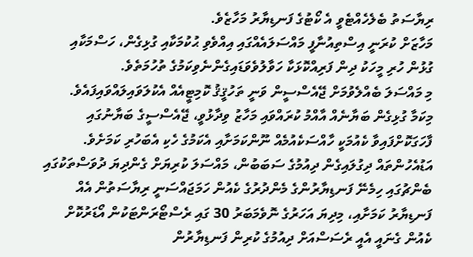ރިޔާސަތު ބެލެހެއްޓެވީ އެ ކޯޓުގެ ފަނޑިޔާރު މަހާޒެވެ.
މަހާޒަށް ކުރަނީ އިސްތިއުނާފީ މައްސަލައެއްގައި އިއްވެވި ޙުކުމަކާއި ގުޅިގެން، ހަސްމަކާއި ގުޅުން ހުރި މީހަކު ދިން ފަރިއްކޮޅަކާ ހަވާލުވެވަޑައިގެންނެވިކަމުގެ ތުހުމަތެވެ.
މި މައްސަލަ ބެއްލެވުމަށް ޖޭއެސްސީން ވަނީ ތަހުޤީޤު ކޮމިޓީއެއް އެކުލަވައިލައްވައިފައެވެ.
މިކަމާ ގުޅިގެން ބަޔާނެއް އާއްމު ކުރައްވައި މަހާޒު ވިދާޅުވީ، ޖޭއެސްސީގެ ބަޔާނުގައި ފާހަގަކޮށްފައިވާ ކެއުމަކީ ހާއްސަކެއުމެއް ނޫންކަމަށާއި އެކަމުގެ ހެކި އެބަހުރި ކަމަށެވެ.
އަޑުއެހުންތައް ދިގުލައިގެން ދިއުމުގެ ސަބަބުން، މައްސަލަ ކުރިޔަށް ގެންދިޔަ ދުވަސްތަކުގައި ބެންޗުގައި ހިމެނޭ ފަނޑިޔާރުންގެ މެންދުރުގެ ކެއުން ހަމަޖައްސަނީ ރިޔާސަތުން އެއް ފަނޑިޔާރު ކަމަށާއި، މިދިޔަ އަހަރުގެ ނޮވެމަބަރު 30 ގައި ރެސްޓޯރަންޓަކުން އޯޑަރުކޮށް ކެއުން ގެނައީ އެއީ ރެސަސްއަށް ދިއުމުގެ ކުރިން ފަނޑިޔާރުން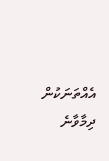އެއްތަނަކުން ދިމާވާނެ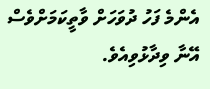އެންމެ ފަހު ދުވަހަށް ވާތީކަމަށްވެސް އޭނާ ވިދާޅުވިއެވެ.